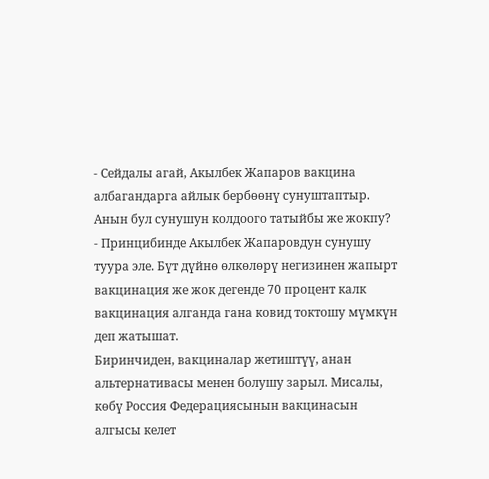- Сейдалы агай, Акылбек Жапаров вакцина албагандарга айлык бербөөнү сунуштаптыр. Анын бул сунушун колдоого татыйбы же жокпу?
- Принцибинде Акылбек Жапаровдун сунушу туура эле. Бүт дүйнө өлкөлөрү негизинен жапырт вакцинация же жок дегенде 70 процент калк вакцинация алганда гана ковид токтошу мүмкүн деп жатышат.
Биринчиден, вакциналар жетиштүү, анан альтернативасы менен болушу зарыл. Мисалы, көбү Россия Федерациясынын вакцинасын алгысы келет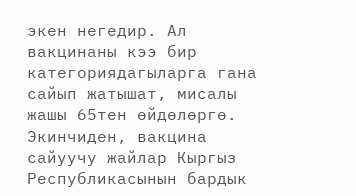экен негедир. Ал вакцинаны кээ бир категориядагыларга гана сайып жатышат, мисалы жашы 65тен өйдөлөргө.
Экинчиден, вакцина сайуучу жайлар Кыргыз Республикасынын бардык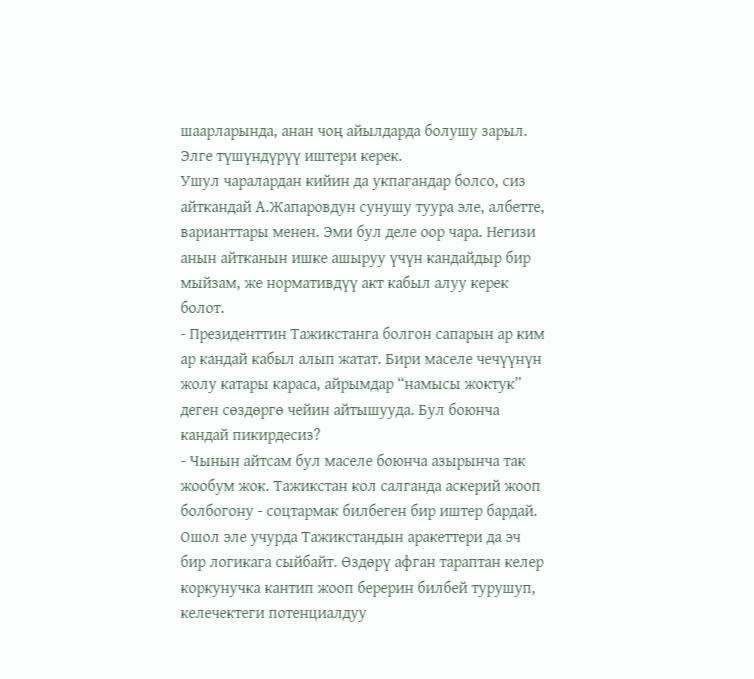шаарларында, анан чоң айылдарда болушу зарыл. Элге түшүндүрүү иштери керек.
Ушул чаралардан кийин да укпагандар болсо, сиз айткандай А.Жапаровдун сунушу туура эле, албетте, варианттары менен. Эми бул деле оор чара. Негизи анын айтканын ишке ашыруу үчүн кандайдыр бир мыйзам, же нормативдүү акт кабыл алуу керек болот.
- Президенттин Тажикстанга болгон сапарын ар ким ар кандай кабыл алып жатат. Бири маселе чечүүнүн жолу катары караса, айрымдар “намысы жоктук” деген сөздөргө чейин айтышууда. Бул боюнча кандай пикирдесиз?
- Чынын айтсам бул маселе боюнча азырынча так жообум жок. Тажикстан кол салганда аскерий жооп болбогону - соцтармак билбеген бир иштер бардай.
Ошол эле учурда Тажикстандын аракеттери да эч бир логикага сыйбайт. Өздөрү афган тараптан келер коркунучка кантип жооп берерин билбей турушуп, келечектеги потенциалдуу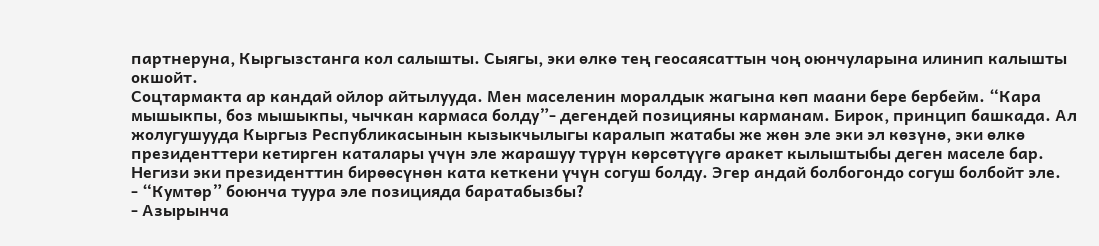партнеруна, Кыргызстанга кол салышты. Сыягы, эки өлкө тең геосаясаттын чоң оюнчуларына илинип калышты окшойт.
Соцтармакта ар кандай ойлор айтылууда. Мен маселенин моралдык жагына көп маани бере бербейм. “Кара мышыкпы, боз мышыкпы, чычкан кармаса болду”- дегендей позицияны карманам. Бирок, принцип башкада. Ал жолугушууда Кыргыз Республикасынын кызыкчылыгы каралып жатабы же жөн эле эки эл көзүнө, эки өлкө президенттери кетирген каталары үчүн эле жарашуу түрүн көрсөтүүгө аракет кылыштыбы деген маселе бар. Негизи эки президенттин бирөөсүнөн ката кеткени үчүн согуш болду. Эгер андай болбогондо согуш болбойт эле.
- “Кумтөр” боюнча туура эле позицияда баратабызбы?
- Азырынча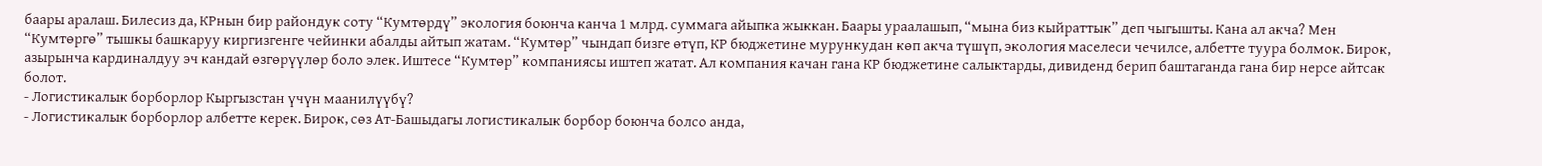баары аралаш. Билесиз да, КРнын бир райондук соту “Кумтөрдү” экология боюнча канча 1 млрд. суммага айыпка жыккан. Баары ураалашып, “мына биз кыйраттык” деп чыгышты. Кана ал акча? Мен “Кумтөргө” тышкы башкаруу киргизгенге чейинки абалды айтып жатам. “Кумтөр” чындап бизге өтүп, КР бюджетине мурункудан көп акча түшүп, экология маселеси чечилсе, албетте туура болмок. Бирок, азырынча кардиналдуу эч кандай өзгөрүүлөр боло элек. Иштесе “Кумтөр” компаниясы иштеп жатат. Ал компания качан гана КР бюджетине салыктарды, дивиденд берип баштаганда гана бир нерсе айтсак болот.
- Логистикалык борборлор Кыргызстан үчүн маанилүүбү?
- Логистикалык борборлор албетте керек. Бирок, сөз Ат-Башыдагы логистикалык борбор боюнча болсо анда,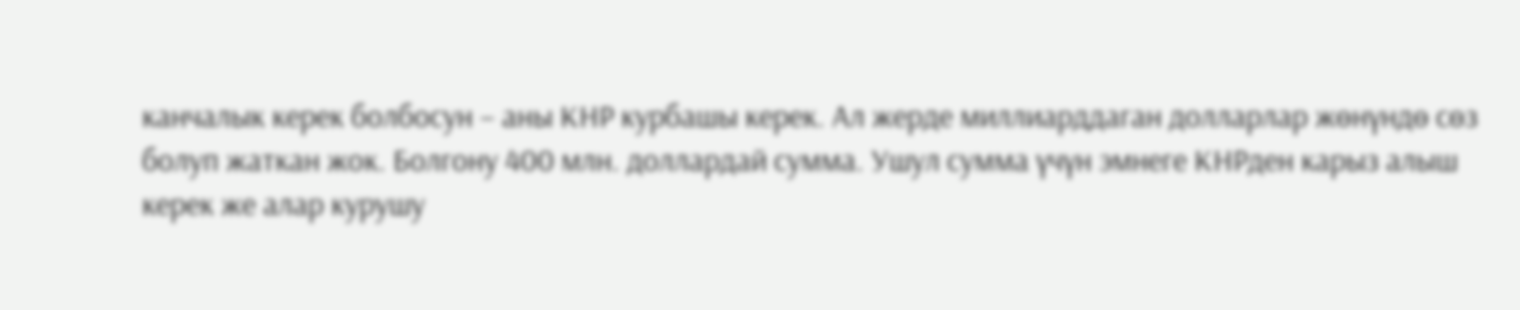канчалык керек болбосун – аны КНР курбашы керек. Ал жерде миллиарддаган долларлар жөнүндө сөз болуп жаткан жок. Болгону 400 млн. доллардай сумма. Ушул сумма үчүн эмнеге КНРден карыз алыш керек же алар курушу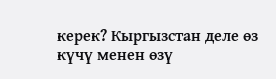керек? Кыргызстан деле өз күчү менен өзү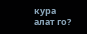кура алат го?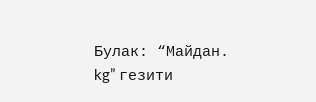Булак: “Майдан. kg” гезити